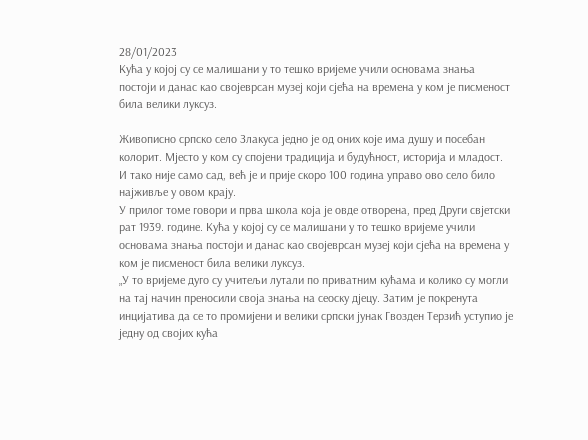28/01/2023
Кућа у којој су се малишани у то тешко вријеме учили основама знања постоји и данас као својеврсан музеј који сјећа на времена у ком је писменост била велики луксуз.

Живописно српско село Злакуса једно је од оних које има душу и посебан колорит. Мјесто у ком су спојени традиција и будућност, историја и младост. И тако није само сад, већ је и прије скоро 100 година управо ово село било најживље у овом крају.
У прилог томе говори и прва школа која је овде отворена, пред Други свјетски рат 1939. године. Кућа у којој су се малишани у то тешко вријеме учили основама знања постоји и данас као својеврсан музеј који сјећа на времена у ком је писменост била велики луксуз.
„У то вријеме дуго су учитељи лутали по приватним кућама и колико су могли на тај начин преносили своја знања на сеоску дјецу. Затим је покренута инцијатива да се то промијени и велики српски јунак Гвозден Терзић уступио је једну од својих кућа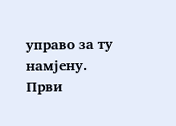управо за ту намјену.
Први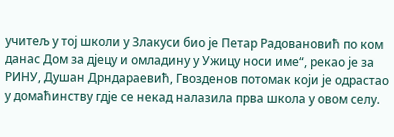учитељ у тој школи у Злакуси био је Петар Радовановић по ком данас Дом за дјецу и омладину у Ужицу носи име“, рекао је за РИНУ, Душан Дрндараевић, Гвозденов потомак који је одрастао у домаћинству гдје се некад налазила прва школа у овом селу.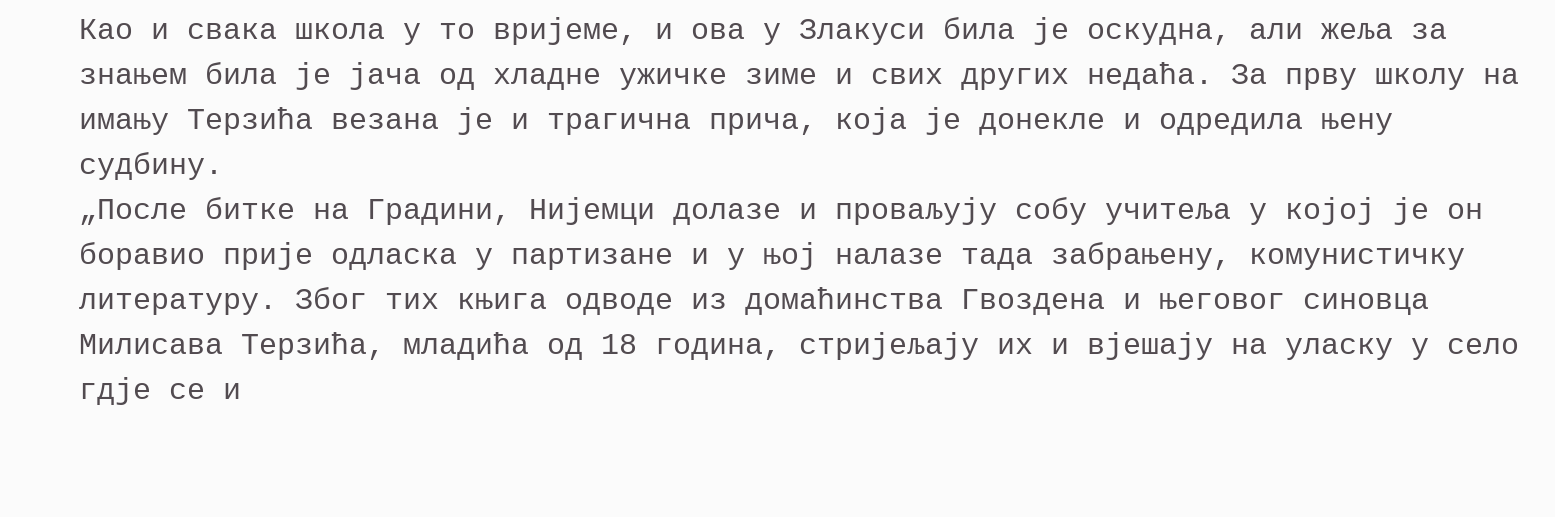Као и свака школа у то вријеме, и ова у Злакуси била је оскудна, али жеља за знањем била је јача од хладне ужичке зиме и свих других недаћа. За прву школу на имању Терзића везана је и трагична прича, која је донекле и одредила њену судбину.
„После битке на Градини, Нијемци долазе и проваљују собу учитеља у којој је он боравио прије одласка у партизане и у њој налазе тада забрањену, комунистичку литературу. Због тих књига одводе из домаћинства Гвоздена и његовог синовца Милисава Терзића, младића од 18 година, стријељају их и вјешају на уласку у село гдје се и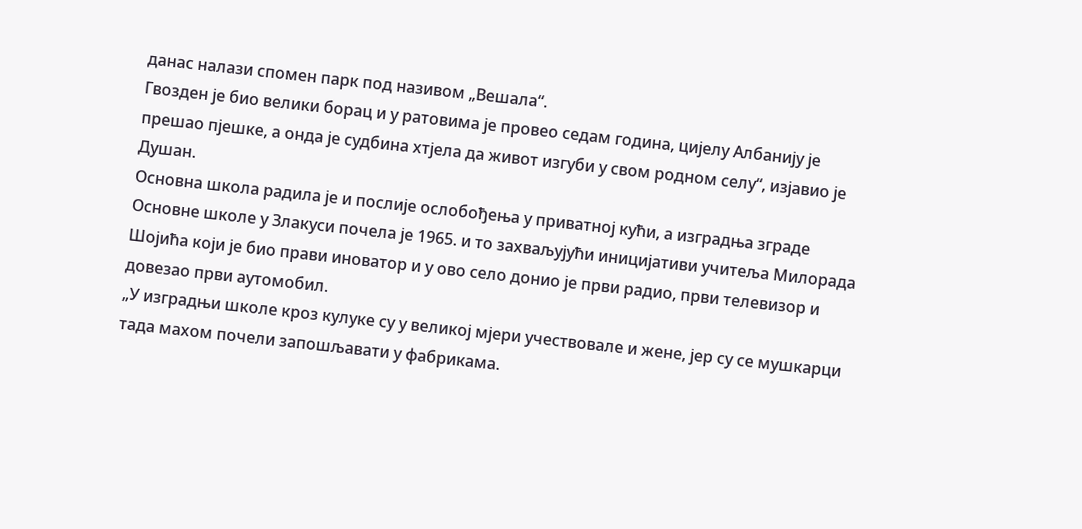данас налази спомен парк под називом „Вешала“.
Гвозден је био велики борац и у ратовима је провео седам година, цијелу Албанију је прешао пјешке, а онда је судбина хтјела да живот изгуби у свом родном селу“, изјавио је Душан.
Основна школа радила је и послије ослобођења у приватној кући, а изградња зграде Основне школе у Злакуси почела је 1965. и то захваљујући иницијативи учитеља Милорада Шојића који је био прави иноватор и у ово село донио је први радио, први телевизор и довезао први аутомобил.
„У изградњи школе кроз кулуке су у великој мјери учествовале и жене, јер су се мушкарци тада махом почели запошљавати у фабрикама.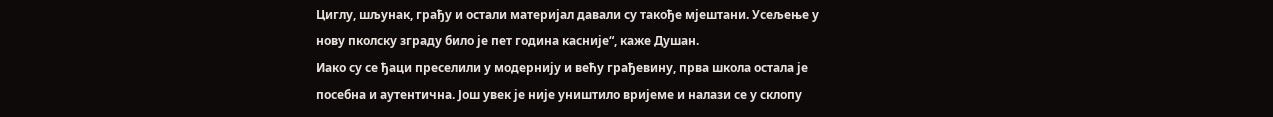Циглу, шљунак, грађу и остали материјал давали су такође мјештани. Усељење у нову пколску зграду било је пет година касније“, каже Душан.
Иако су се ђаци преселили у модернију и већу грађевину, прва школа остала је посебна и аутентична. Још увек је није уништило вријеме и налази се у склопу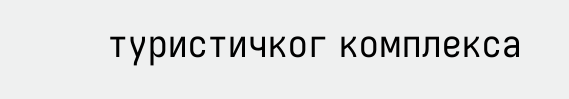туристичког комплекса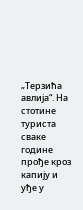„Терзића авлија“. На стотине туриста сваке године прође кроз капију и уђе у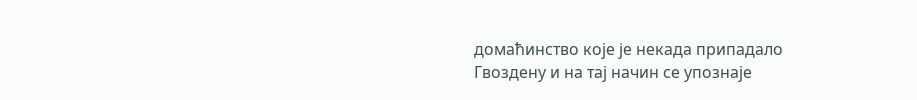домаћинство које је некада припадало Гвоздену и на тај начин се упознаје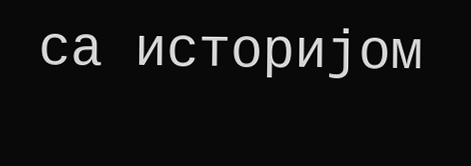са историјом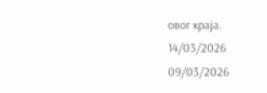овог краја.
14/03/2026
09/03/2026